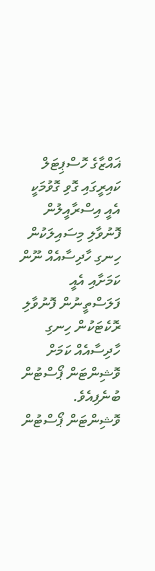ޣައްޒާގެ ހޮސްޕިޓަލް ކައިރީގައި ގޮވި ގޮވުމަކީ އެއީ އިސްރާއީލުން ފޮނުވާލި މިސައިލަކުން ހިނގި ހާދިސާއެއް ނޫން ކަމަށާއި އެއީ ފަލަސްތީނުން ފޮނުވާލި ރޮކެޓަކުން ހިނގި ހާދިސާއެއް ކަމަށް ވޮޝިންޓަން ޕޯސްޓުން ބުނެފިއެވެ.
ވޮޝިންޓަން ޕޯސްޓުން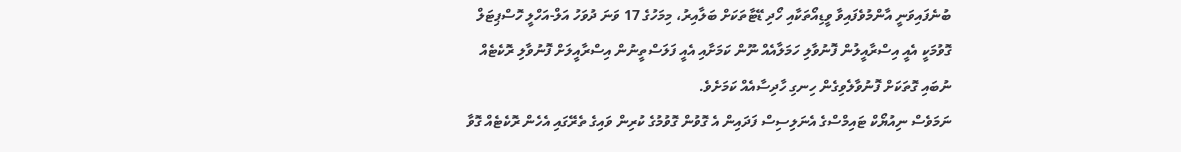ބުނެފައިވަނީ އާންމުވެފައިވާ ވީޑިއޯތަކާއި ހޯދި ޑޭޓާތަކަށް ބަލާއިރު، މިމަހުގެ 17 ވަނަ ދުވަހު އަލް-އަހްލީ ހޮސްޕިޓަލް ގޮވުމަކީ އެއީ އިސްރާއީލުން ފޮނުވާލި ހަމަލާއެއް ނޫން ކަމަށާއި އެއީ ފަލަސްތީނުން އިސްރާއީލަށް ފޮނުވާލި ރޮކެޓެއް ނުބައި ގޮތަކަށް ފޮނުވާލެވިގެން ހިނގި ހާދިސާއެއް ކަމަށެވެ.
ނަމަވެސް ނިއުޔޯކް ޓައިމްސްގެ އެނަލިސިސް ފަދައިން އެ ގޮވުން ގޮވުމުގެ ކުރިން ވައިގެ ތެރޭގައި އެހެން ރޮކެޓެއް ގޮވާ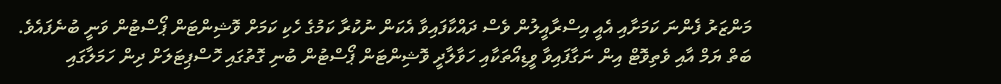މަންޒަރު ފެންނަ ކަމަށާއި އެއީ އިސްރާއީލުން ވެސް ދައްކާފައިވާ އެކަން ނުކުރާ ކަމުގެ ހެކި ކަމަށް ވޮޝިންޓަން ޕޯސްޓުން ވަނީ ބުނެފައެވެ.
ބަތް ޔަމް އާއި ވެތިވޮޓް އިން ނަގާފައިވާ ވީޑިއޯތަކާއި ހަވާލާދީ ވޮޝިންޓަން ޕޯސްޓުން ބުނި ގޮތުގައި ހޮސްޕިޓަލަށް ދިން ހަމަލާގައި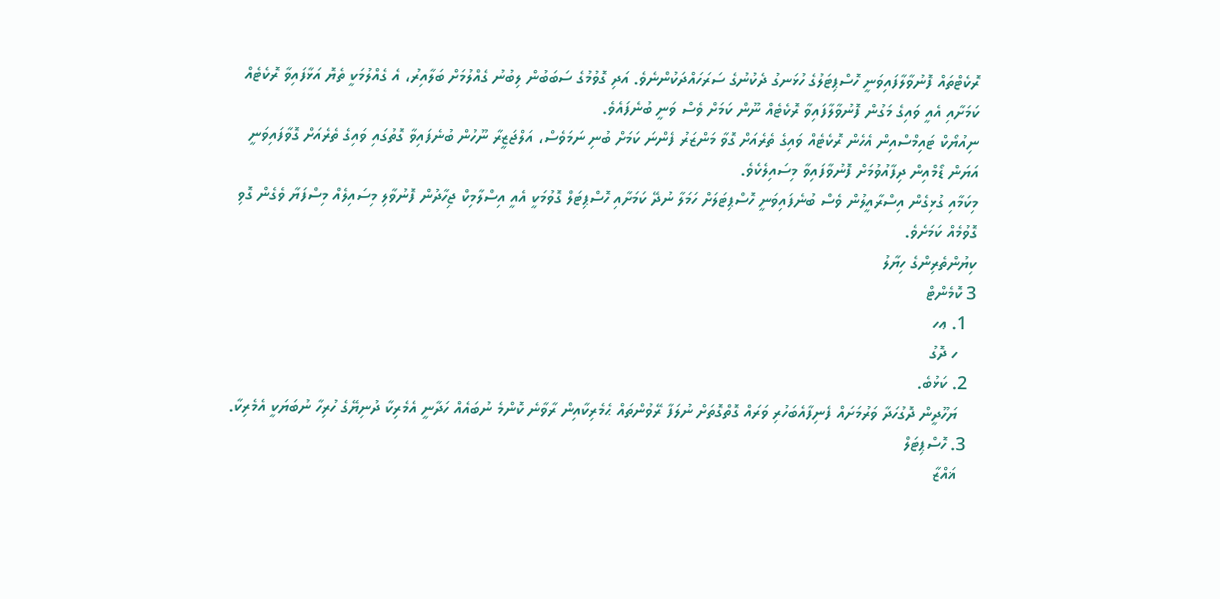ރޮކެޓްތައް ފޮނުވާލާފައިވަނީ ހޮސްޕިޓަލުގެ ހުޅަނގު ދެކުނުގެ ސަރަހައްދަކުންނެވެ. އަދި ގޮވުމުގެ ސަބަބުން ލިބުނު ގެއްލުމަށް ބަލާއިރު، އެ ގެއްލުމަކީ ތެޔޮ އަޅާފައިވާ ރޮކެޓެއް ކަމަށާއި އެއީ ވައިގެ މަގުން ފޮނުވާލާފައިވާ ރޮކެޓެއް ނޫން ކަމަށް ވެސް ވަނީ ބުނެފައެވެ.
ނިއުޔޯކް ޓައިމްސްއިން އެހެން ރޮކެޓެއް ވައިގެ ތެރެއަށް ގޮވާ މަންޒަރު ފެންނަ ކަމަށް ބުނި ނަމަވެސް، އަލްޖަޒީރާ ނޫހުން ބުނެފައިވާ ގޮތުގައި ވައިގެ ތެރެއަށް ގޮވާފައިވަނީ އަޔަން ޑޯމްއިން ދިފާއުވުމަށް ފޮނުވާފައިވާ މިސައިލެކެވެ.
މިކަމާއި ގުޅިގެން އިސްރާއީލުން ވެސް ބުނެފައިވަނީ ހޮސްޕިޓަލަށް ހަމަލާ ނުދޭ ކަމަށާއި ހޮސްޕިޓަލް ގޮވުމަކީ އެއީ އިސްލާމިކް ޖިހާދުން ފޮނުވާލި މިސައިލެއް މިސްފަޔާ ވެގެން ގޮވި ގޮވުމެއް ކަމަށެވެ.
ކިޔުންތެރިންގެ ހިޔާލު
3 ކޮމެންޓް
  1. ޢހ
    ހ ދޮގު
  2. ކަޅުބެ.
    ޔަހޫދީން ދޮގުހަދާ ވަރުމަށައް ފެނިފާއެބަހުރި ވަރައް ގޮތްގޮތަށް ނުލަފާ ރޭވުންތައް ޙެމެރިކާއިން ރާވާނެ ކޮންމެ ނުބައެއް ހަދާނީ އެމެރިކާ ދުނިޔޭގެ ހުރިހާ ނުބަޔަކީ އެމެރިކާ.
  3. ހޮސްޕިޓަލް
    ޣައްޒާ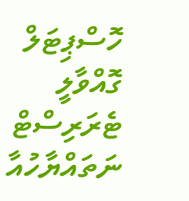ހޮސްޕިޓަލް ގޮއްވާލީ ޓެރަރިސްޓް ނަތައްޔާހުއާ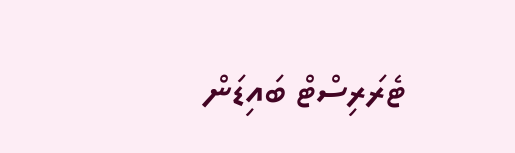ޓެރަރިސްޓް ބައިޑަން